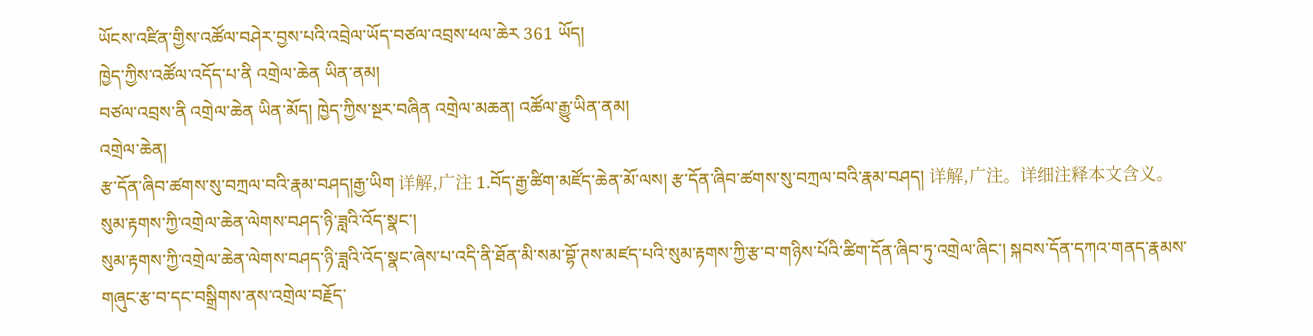ཡོངས་འཛིན་གྱིས་འཚོལ་བཤེར་བྱས་པའི་འབྲེལ་ཡོད་བཙལ་འབྲས་ཕལ་ཆེར 361 ཡོད།
ཁྱེད་ཀྱིས་འཚོལ་འདོད་པ་ནི འགྲེལ་ཆེན ཡིན་ནམ།
བཙལ་འབྲས་ནི འགྲེལ་ཆེན ཡིན་མོད། ཁྱེད་ཀྱིས་སྔར་བཞིན འགྲེལ་མཆན། འཚོལ་རྒྱུ་ཡིན་ནམ།
འགྲེལ་ཆེན།
རྩ་དོན་ཞིབ་ཚགས་སུ་བཀྲལ་བའི་རྣམ་བཤད།རྒྱ་ཡིག 详解,广注 1.བོད་རྒྱ་ཚིག་མཛོད་ཆེན་མོ་ལས། རྩ་དོན་ཞིབ་ཚགས་སུ་བཀྲལ་བའི་རྣམ་བཤད། 详解,广注。详细注释本文含义。
སུམ་རྟགས་ཀྱི་འགྲེལ་ཆེན་ལེགས་བཤད་ཉི་ཟླའི་འོད་སྣང་།
སུམ་རྟགས་ཀྱི་འགྲེལ་ཆེན་ལེགས་བཤད་ཉི་ཟླའི་འོད་སྣང་ཞེས་པ་འདི་ནི་ཐོན་མི་སམ་བྷོ་ཊས་མཛད་པའི་སུམ་རྟགས་ཀྱི་རྩ་བ་གཉིས་པོའི་ཚིག་དོན་ཞིབ་ཏུ་འགྲེལ་ཞིང་། སྐབས་དོན་དཀའ་གནད་རྣམས་གཞུང་རྩ་བ་དང་བསྒྲིགས་ནས་འགྲེལ་བརྗོད་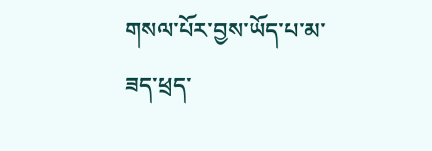གསལ་པོར་བྱས་ཡོད་པ་མ་ཟད་ཕྲད་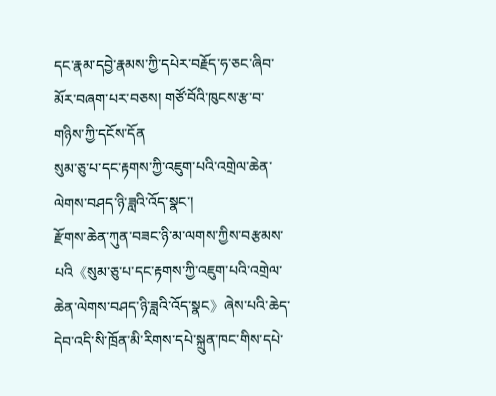དང་རྣམ་དབྱེ་རྣམས་ཀྱི་དཔེར་བརྗོད་ཧ་ཅང་ཞིབ་མོར་བཞག་པར་བཅས། གཙོ་བོའི་ཁུངས་རྩ་བ་གཉིས་ཀྱི་དངོས་དོན
སུམ་ཅུ་པ་དང་རྟགས་ཀྱི་འཇུག་པའི་འགྲེལ་ཆེན་ལེགས་བཤད་ཉི་ཟླའི་འོད་སྣང་།
རྫོགས་ཆེན་ཀུན་བཟང་ཉི་མ་ལགས་ཀྱིས་བརྩམས་པའི《སུམ་ཅུ་པ་དང་རྟགས་ཀྱི་འཇུག་པའི་འགྲེལ་ཆེན་ལེགས་བཤད་ཉི་ཟླའི་འོད་སྣང》ཞེས་པའི་ཆེད་དེབ་འདི་སི་ཁྲོན་མི་རིགས་དཔེ་སྐྲུན་ཁང་གིས་དཔེ་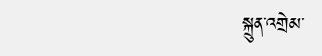སྐྲུན་འགྲེམ་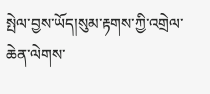སྤེལ་བྱས་ཡོད།སུམ་རྟགས་ཀྱི་འགྲེལ་ཆེན་ལེགས་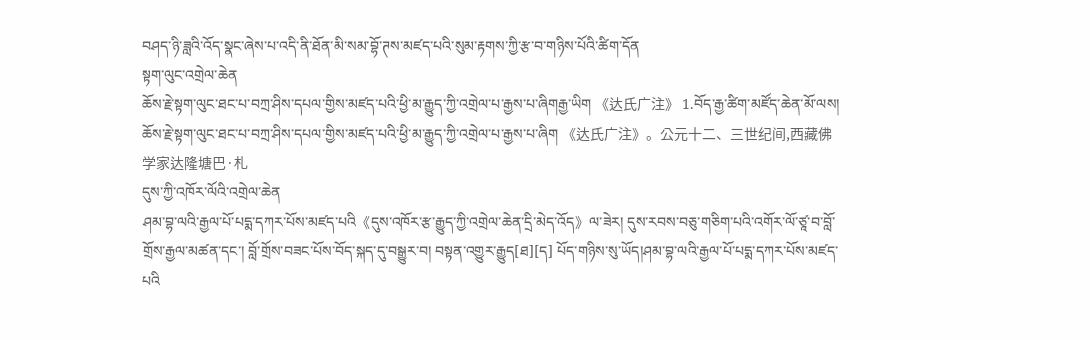བཤད་ཉི་ཟླའི་འོད་སྣང་ཞེས་པ་འདི་ནི་ཐོན་མི་སམ་བྷོ་ཊས་མཛད་པའི་སུམ་རྟགས་ཀྱི་རྩ་བ་གཉིས་པོའི་ཚིག་དོན
སྟག་ལུང་འགྲེལ་ཆེན
ཆོས་རྗེ་སྟག་ལུང་ཐང་པ་བཀྲ་ཤིས་དཔལ་གྱིས་མཛད་པའི་ཕྱི་མ་རྒྱུད་ཀྱི་འགྲེལ་པ་རྒྱས་པ་ཞིགརྒྱ་ཡིག 《达氏广注》 1.བོད་རྒྱ་ཚིག་མཛོད་ཆེན་མོ་ལས། ཆོས་རྗེ་སྟག་ལུང་ཐང་པ་བཀྲ་ཤིས་དཔལ་གྱིས་མཛད་པའི་ཕྱི་མ་རྒྱུད་ཀྱི་འགྲེལ་པ་རྒྱས་པ་ཞིག 《达氏广注》。公元十二、三世纪间,西藏佛学家达隆塘巴·札
དུས་ཀྱི་འཁོར་ལོའི་འགྲེལ་ཆེན
ཤམ་བྷ་ལའི་རྒྱལ་པོ་པདྨ་དཀར་པོས་མཛད་པའི《དུས་འཁོར་རྩ་རྒྱུད་ཀྱི་འགྲེལ་ཆེན་དྲི་མེད་འོད》ལ་ཟེར། དུས་རབས་བཅུ་གཅིག་པའི་འགོར་ལོ་ཙཱ་བ་བློ་གྲོས་རྒྱལ་མཚན་དང་། བློ་གྲོས་བཟང་པོས་བོད་སྐད་དུ་བསྒྱུར་བ། བསྟན་འགྱུར་རྒྱུད[ཐ][ད] པོད་གཉིས་སུ་ཡོད།ཤམ་བྷ་ལའི་རྒྱལ་པོ་པདྨ་དཀར་པོས་མཛད་པའི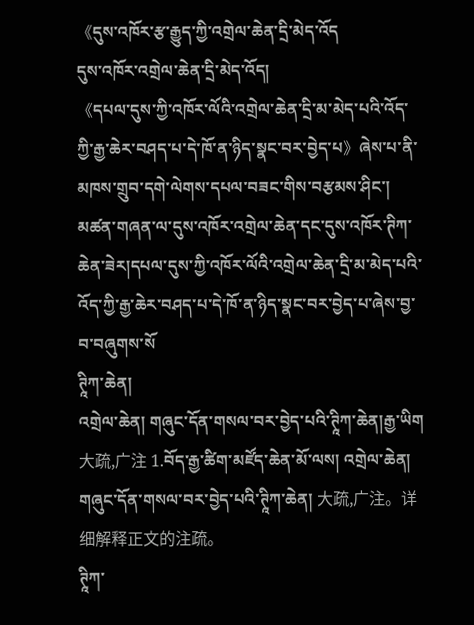《དུས་འཁོར་རྩ་རྒྱུད་ཀྱི་འགྲེལ་ཆེན་དྲི་མེད་འོད
དུས་འཁོར་འགྲེལ་ཆེན་དྲི་མེད་འོད།
《དཔལ་དུས་ཀྱི་འཁོར་ལོའི་འགྲེལ་ཆེན་དྲི་མ་མེད་པའི་འོད་ཀྱི་རྒྱ་ཆེར་བཤད་པ་དེ་ཁོ་ན་ཉིད་སྣང་བར་བྱེད་པ》ཞེས་པ་ནི་མཁས་གྲུབ་དགེ་ལེགས་དཔལ་བཟང་གིས་བརྩམས་ཤིང་། མཚན་གཞན་ལ་དུས་འཁོར་འགྲེལ་ཆེན་དང་དུས་འཁོར་ཊིཀ་ཆེན་ཟེར།དཔལ་དུས་ཀྱི་འཁོར་ལོའི་འགྲེལ་ཆེན་དྲི་མ་མེད་པའི་འོད་ཀྱི་རྒྱ་ཆེར་བཤད་པ་དེ་ཁོ་ན་ཉིད་སྣང་བར་བྱེད་པ་ཞེས་བྱ་བ་བཞུགས་སོ
ཊཱིཀ་ཆེན།
འགྲེལ་ཆེན། གཞུང་དོན་གསལ་བར་བྱེད་པའི་ཊཱིཀ་ཆེན།རྒྱ་ཡིག 大疏,广注 1.བོད་རྒྱ་ཚིག་མཛོད་ཆེན་མོ་ལས། འགྲེལ་ཆེན། གཞུང་དོན་གསལ་བར་བྱེད་པའི་ཊཱིཀ་ཆེན། 大疏,广注。详细解释正文的注疏。
ཊཱིཀ་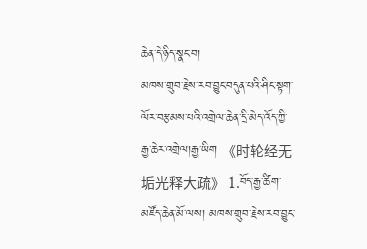ཆེན་དེ་ཉིད་སྣང་བ།
མཁས་གྲུབ་རྗེས་རབ་བྱུང་བདུན་པའི་ཤིང་སྟག་ལོར་བརྩམས་པའི་འགྲེལ་ཆེན་དྲི་མེད་འོད་ཀྱི་རྒྱ་ཆེར་འགྲེལ།རྒྱ་ཡིག 《时轮经无垢光释大疏》 1.བོད་རྒྱ་ཚིག་མཛོད་ཆེན་མོ་ལས། མཁས་གྲུབ་རྗེས་རབ་བྱུང་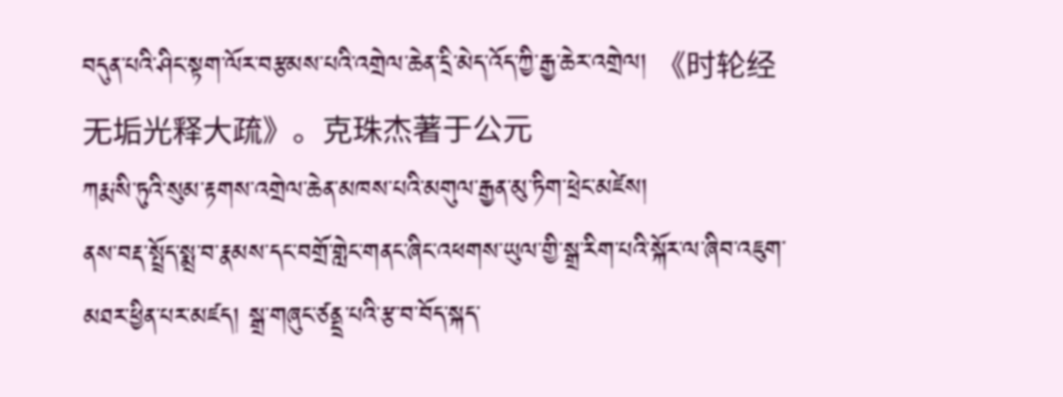བདུན་པའི་ཤིང་སྟག་ལོར་བརྩམས་པའི་འགྲེལ་ཆེན་དྲི་མེད་འོད་ཀྱི་རྒྱ་ཆེར་འགྲེལ། 《时轮经无垢光释大疏》。克珠杰著于公元
ཀརྨ་སི་ཏུའི་སུམ་རྟགས་འགྲེལ་ཆེན་མཁས་པའི་མགུལ་རྒྱན་མུ་ཏིག་ཕྲེང་མཛེས།
ནས་བརྡ་སྤྲོད་སྨྲ་བ་རྣམས་དང་བགྲོ་གླེང་གནང་ཞིང་འཕགས་ཡུལ་གྱི་སྒྲ་རིག་པའི་སྐོར་ལ་ཞིབ་འཇུག་མཐར་ཕྱིན་པར་མཛད། སྒྲ་གཞུང་ཙནྡྲ་པའི་རྩ་བ་བོད་སྐད་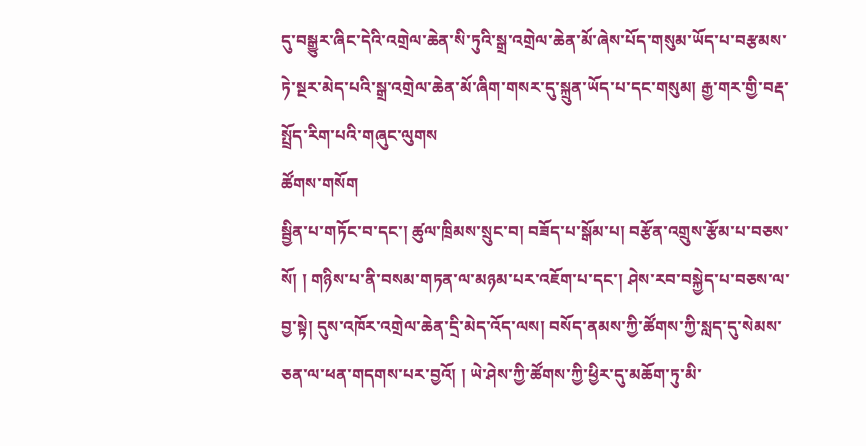དུ་བསྒྱུར་ཞིང་དེའི་འགྲེལ་ཆེན་སི་ཏུའི་སྒྲ་འགྲེལ་ཆེན་མོ་ཞེས་པོད་གསུམ་ཡོད་པ་བརྩམས་ཏེ་སྔར་མེད་པའི་སྒྲ་འགྲེལ་ཆེན་མོ་ཞིག་གསར་དུ་སྐྲུན་ཡོད་པ་དང་གསུམ། རྒྱ་གར་གྱི་བརྡ་སྤྲོད་རིག་པའི་གཞུང་ལུགས
ཚོགས་གསོག
སྦྱིན་པ་གཏོང་བ་དང་། ཚུལ་ཁྲིམས་སྲུང་བ། བཟོད་པ་སྒོམ་པ། བརྩོན་འགྲུས་རྩོམ་པ་བཅས་སོ། ། གཉིས་པ་ནི་བསམ་གཏན་ལ་མཉམ་པར་འཇོག་པ་དང་། ཤེས་རབ་བསྐྱེད་པ་བཅས་ལ་བྱ་སྟེ། དུས་འཁོར་འགྲེལ་ཆེན་དྲི་མེད་འོད་ལས། བསོད་ནམས་ཀྱི་ཚོགས་ཀྱི་སླད་དུ་སེམས་ཅན་ལ་ཕན་གདགས་པར་བྱའོ། ། ཡེ་ཤེས་ཀྱི་ཚོགས་ཀྱི་ཕྱིར་དུ་མཆོག་ཏུ་མི་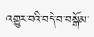འགྱུར་བའི་བདེ་བ་བསྒོམ་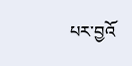པར་བྱའོ